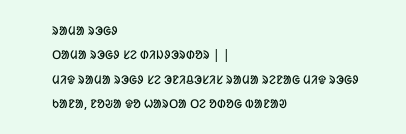ᱨᱟᱢᱟ ᱨᱳᱜᱽ
ᱛᱟᱢᱟ ᱨᱳᱜᱽ ᱥᱮ ᱰᱤᱡᱽᱳᱨᱰᱚᱨ | |
ᱢᱤᱫ ᱨᱟᱢᱟ ᱨᱳᱜᱽ ᱥᱮ ᱳᱱᱤᱪᱳᱥᱤᱥ ᱨᱟᱢᱟ ᱨᱮᱱᱟᱜ ᱢᱤᱫ ᱨᱳᱜᱽ ᱠᱟᱱᱟ, ᱱᱚᱶᱟ ᱫᱚ ᱦᱟᱨᱛᱟ ᱛᱮ ᱚᱰᱚᱜ ᱵᱟᱱᱟᱣ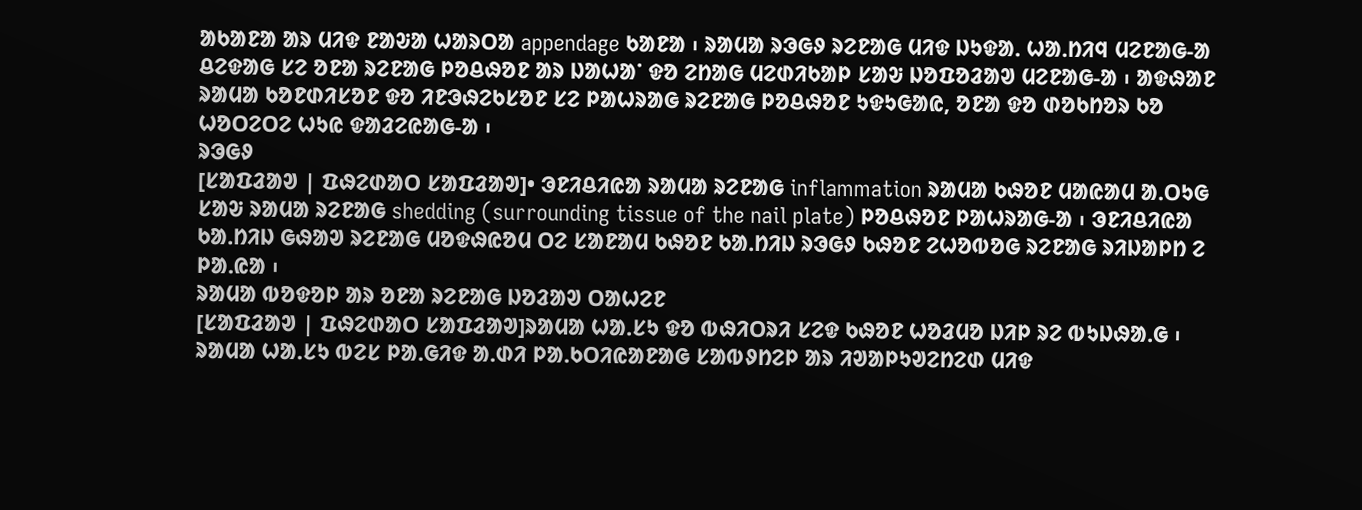ᱟᱠᱟᱱᱟ ᱟᱨ ᱢᱤᱫ ᱱᱟᱶᱟ ᱦᱟᱨᱛᱟ appendage ᱠᱟᱱᱟ ᱾ ᱨᱟᱢᱟ ᱨᱳᱜᱽ ᱨᱮᱱᱟᱜ ᱢᱤᱫ ᱡᱩᱫᱟᱹ ᱦᱟᱹᱴᱤᱧ ᱢᱮᱱᱟᱜ-ᱟ ᱪᱮᱫᱟᱜ ᱥᱮ ᱚᱱᱟ ᱨᱮᱱᱟᱜ ᱞᱚᱪᱷᱚᱱ ᱟᱨ ᱡᱟᱦᱟᱸ ᱫᱚ ᱮᱴᱟᱜ ᱢᱮᱰᱤᱠᱟᱞ ᱥᱟᱶ ᱡᱚᱯᱚᱲᱟᱣ ᱢᱮᱱᱟᱜ-ᱟ ᱾ ᱟᱫᱷᱟᱱ ᱨᱟᱢᱟ ᱠᱚᱱᱰᱤᱥᱚᱱ ᱫᱚ ᱤᱱᱳᱷᱮᱠᱥᱚᱱ ᱥᱮ ᱞᱟᱦᱨᱟᱜ ᱨᱮᱱᱟᱜ ᱞᱚᱪᱷᱚᱱ ᱩᱫᱩᱜᱟᱭ, ᱚᱱᱟ ᱫᱚ ᱰᱚᱠᱴᱚᱨ ᱠᱚ ᱦᱚᱛᱮᱛᱮ ᱦᱩᱭ ᱫᱟᱲᱮᱭᱟᱜ-ᱟ ᱾
ᱨᱳᱜᱽ
[ᱥᱟᱯᱲᱟᱣ | ᱯᱷᱮᱰᱟᱛ ᱥᱟᱯᱲᱟᱣ]• ᱳᱱᱤᱪᱤᱭᱟ ᱨᱟᱢᱟ ᱨᱮᱱᱟᱜ inflammation ᱨᱟᱢᱟ ᱠᱷᱚᱱ ᱢᱟᱭᱟᱢ ᱟᱹᱛᱩᱜ ᱥᱟᱶ ᱨᱟᱢᱟ ᱨᱮᱱᱟᱜ shedding (surrounding tissue of the nail plate) ᱞᱚᱪᱷᱚᱱ ᱞᱟᱦᱨᱟᱜ-ᱟ ᱾ ᱳᱱᱤᱪᱤᱭᱟ ᱠᱟᱹᱴᱤᱡ ᱜᱷᱟᱣ ᱨᱮᱱᱟᱜ ᱢᱚᱫᱷᱭᱚᱢ ᱛᱮ ᱥᱟᱱᱟᱢ ᱠᱷᱚᱱ ᱠᱟᱹᱴᱤᱡ ᱨᱳᱜᱽ ᱠᱷᱚᱱ ᱮᱦᱚᱵᱚᱜ ᱨᱮᱱᱟᱜ ᱨᱤᱡᱟᱞᱴ ᱮ ᱞᱟᱹᱭᱟ ᱾
ᱨᱟᱢᱟ ᱵᱚᱫᱚᱞ ᱟᱨ ᱚᱱᱟ ᱨᱮᱱᱟᱜ ᱡᱚᱲᱟᱣ ᱛᱟᱦᱮᱱ
[ᱥᱟᱯᱲᱟᱣ | ᱯᱷᱮᱰᱟᱛ ᱥᱟᱯᱲᱟᱣ]ᱨᱟᱢᱟ ᱦᱟᱹᱥᱩ ᱫᱚ ᱵᱷᱤᱛᱨᱤ ᱥᱮᱫ ᱠᱷᱚᱱ ᱦᱚᱲᱢᱚ ᱡᱤᱞ ᱨᱮ ᱵᱩᱡᱷᱟᱹᱜ ᱾ ᱨᱟᱢᱟ ᱦᱟᱹᱥᱩ ᱵᱮᱥ ᱞᱟᱹᱜᱤᱫ ᱟᱹᱰᱤ ᱞᱟᱹᱠᱛᱤᱭᱟᱱᱟᱜ ᱥᱟᱵᱽᱴᱮᱞ ᱟᱨ ᱤᱣᱟᱞᱩᱣᱮᱴᱮᱰ ᱢᱤᱫ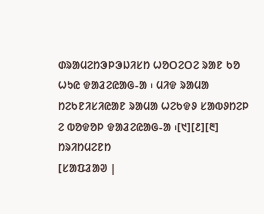ᱰᱨᱟᱢᱮᱴᱳᱞᱳᱡᱤᱥᱴ ᱦᱚᱛᱮᱛᱮ ᱨᱟᱱ ᱠᱚ ᱦᱩᱭ ᱫᱟᱲᱮᱭᱟᱜ-ᱟ ᱾ ᱢᱤᱫ ᱨᱟᱢᱟ ᱴᱮᱠᱱᱤᱥᱤᱭᱟᱱ ᱨᱟᱢᱟ ᱦᱮᱠᱫᱽ ᱥᱟᱵᱽᱴᱮᱞ ᱮ ᱵᱚᱫᱚᱞ ᱫᱟᱲᱮᱭᱟᱜ-ᱟ ᱾[᱑][᱒][᱓]
ᱴᱨᱤᱴᱢᱮᱱᱴ
[ᱥᱟᱯᱲᱟᱣ |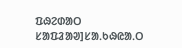ᱯᱷᱮᱰᱟᱛ ᱥᱟᱯᱲᱟᱣ]ᱥᱟᱹᱠᱷᱭᱟᱹᱛ